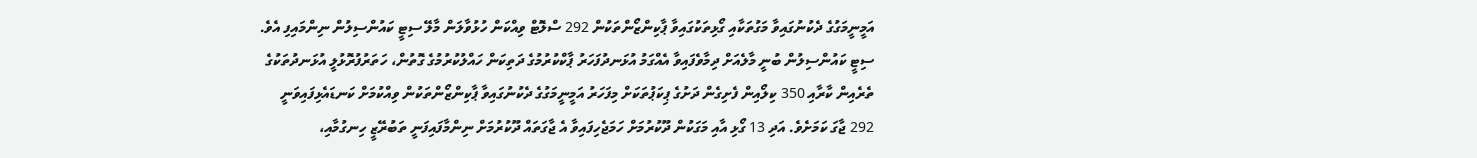އަމީނީމަގުގެ ދެކުނުގައިވާ މަގުތަކާއި ގޯޅިތަކުގައިވާ ޕާކިންޒޯންތަކުން 292 ސްލޮޓް ވިއްކަން ހުޅުވާލަން މާލޭ ސިޓީ ކައުންސިލުން ނިންމައިފި އެވެ.
ސިޓީ ކައުންސިލުން ބުނީ މާލެއަށް ދިމާވެފައިވާ އެއްގަމު އުޅަނދުފަހަރު ޕާކްކުރުމުގެ ދަތިކަން ހައްލުކުރުމުގެ ގޮތުން، ހަތަރުފުރޮޅުލީ އުޅަނދުތަކުގެ ތެރެއިން ކާރާއި 350 ކިލޯއިން ފެށިގެން ދަށުގެ ޕިކަޕުތަކަށް މިފަހަރު އަމީނީމަގުގެ ދެކުނުގައިވާ ޕާކިންޒޯންތަކުން ވިއްކުމަށް ކަނޑައެޅިފައިވަނީ 292 ޖާގަ ކަމަށެވެ. އަދި 13 ގޯޅި އާއި މަގަކުން ދޫކުރުމަށް ހަމަޖެހިފައިވާ އެ ޖާގަތައް ދޫކުރުމަށް ނިންމާފައިފަނީ ތަބުރޭޒީ ހިނގުމާއި،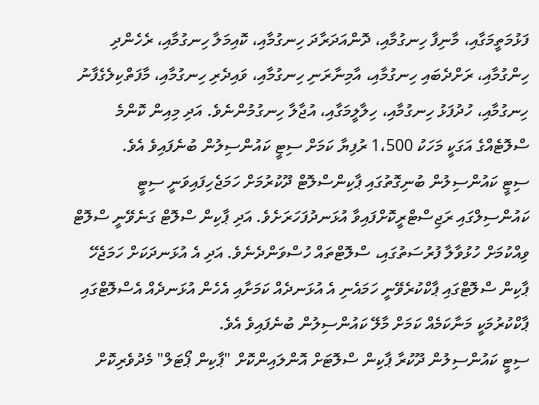ފަޅުމަތީމަގާއި، މާނިފާ ހިނގުމާއި، ދޮންއަދަރާދަ ހިނގުމާއި، ކޮއިމަލާ ހިނގުމާއި، ރެހެންދި ހިންގުމާއި، ރަށްދެބައި ހިނގުމާއި، އާމިނާރަނި ހިނގުމާއި، ވައިދެރި ހިނގުމާއި، މާފަތްކިލެގެފާނު ހިނގުމާއި، ހުދުފަޅު ހިނގުމާއި، ހިލާލީމަގާއި، އުޖާލާ ހިނގުމުންނެވެ. އަދި މިއިން ކޮންމެ ސްލޮޓެއްގެ އަގަކީ މަހަކު 1،500 ރުފިޔާ ކަމަށް ސިޓީ ކައުންސިލުން ބުނެފައިވެ އެވެ.
ސިޓީ ކައުންސިލުން ބުނިގޮތުގައި ޕާކިންސްލޮޓް ދޫކުރުމަށް ހަމަޖެހިފައިވަނީ ސިޓީ ކައުންސިލްގައި ރަޖިސްޓްރީކޮށްފައިވާ އުޅަނދުފަހަރަށެވެ. އަދި ޕާކިން ސްލޮޓް ގަނެވޭނީ ސްލޮޓް ވިއްކުމަށް ހުޅުވާލާ ފުރުސަތުގައި، ސްލޮޓްތައް ހުސްވަންދެނެވެ. އަދި އެ އުޅަނދަކަށް ހަމަޖެހޭ ޕާކިން ސްލޮޓްގައި ޕާކްކުރެވޭނީ ހަމައެނި އެ އުޅަނދެއް ކަމަށާއި އެހެން އުޅަނދެއް އެސްލޮޓްގައި ޕާކްކުރުމަކީ މަނާކަމެއް ކަމަށް މާލޭ ކައުންސިލުން ބުނެފައިވެ އެވެ.
ސިޓީ ކައުންސިލުން ދޫކުރާ ޕާކިން ސްލޮޓަށް އޮންލައިންކޮށް "ޕާކިން ޕޯޓަލް" މެދުވެރިކޮށް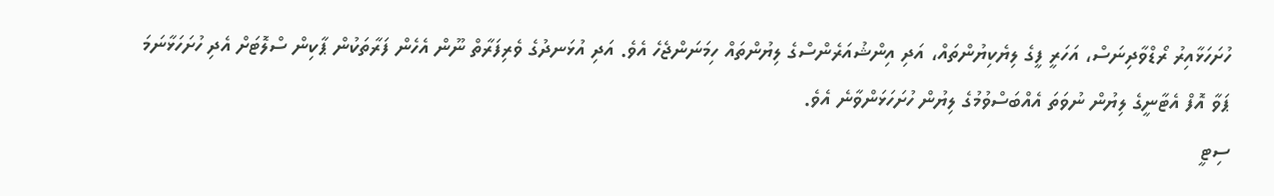ހުށަހަޅާއިރު ރޯޑްވާދިނަސް، އަހަރީ ފީގެ ލިޔެކިޔުންތައް، އަދި އިންޝުއަރެންސްގެ ލިޔުންތައް ހިމަނަންޖެހެ އެވެ. އަދި އުޅަނދުގެ ވެރިފަރާތް ނޫން އެހެން ފަރާތަކުން ޕާކިން ސްލޮޓަށް އެދި ހުށަހަޅާނަމަ ޕަވާ އޮފް އެޓާނީގެ ލިޔުން ނުވަތަ އެއްބަސްވުމުގެ ލިޔުން ހުށަހަޅަންވާނެ އެވެ.
ސިޓީ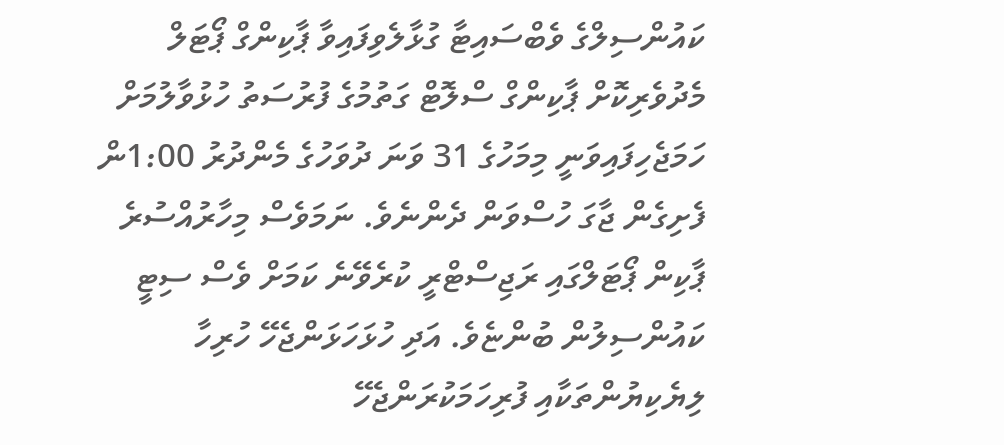ކައުންސިލްގެ ވެބްސައިޓާ ގުޅާލެވިފައިވާ ޕާކިންގް ޕޯޓަލް މެދުވެރިކޮށް ޕާކިންގް ސްލޮޓް ގަތުމުގެ ފުރުސަތު ހުޅުވާލުމަށް ހަމަޖެހިފައިވަނީ މިމަހުގެ 31 ވަނަ ދުވަހުގެ މެންދުރު 1:00ން ފެށިގެން ޖާގަ ހުސްވަން ދެންނެވެ. ނަމަވެސް މިހާރުއްސުރެ ޕާކިން ޕޯޓަލްގައި ރަޖިސްޓްރީ ކުރެވޭނެ ކަމަށް ވެސް ސިޓީ ކައުންސިލުން ބުންޏެވެ. އަދި ހުޅަހަޅަންޖެހޭ ހުރިހާ ލިޔެކިޔުންތަކާއި ފުރިހަމަކުރަންޖެހޭ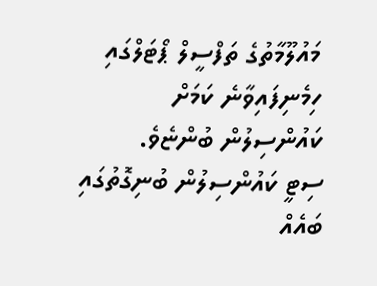މައުލޫމާތުގެ ތަފްސީލް ޕޯޓަލްގައި ހިމެނިފައިވާނެ ކަމަށް ކައުންސިލުން ބުންޏެވެ.
ސިޓީ ކައުންސިލުން ބުނިގޮތުގައި ބައެއް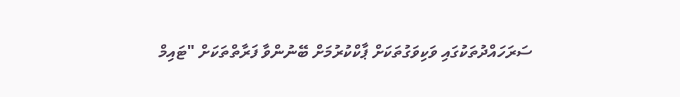ސަރަހައްދުތަކުގައި ވަކިވަގުތަކަށް ޕާކްކުރުމަށް ބޭނުންވާ ފަރާތްތަކަށް "ޓައިމް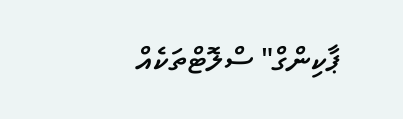ޕާކިންގް" ސްލޮޓްތަކެއް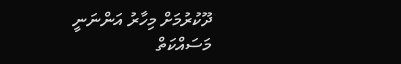ދޫކުރުމަށް މިހާރު އަންނަނީ މަސައްކަތް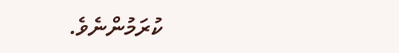ކުރަމުންނެވެ.